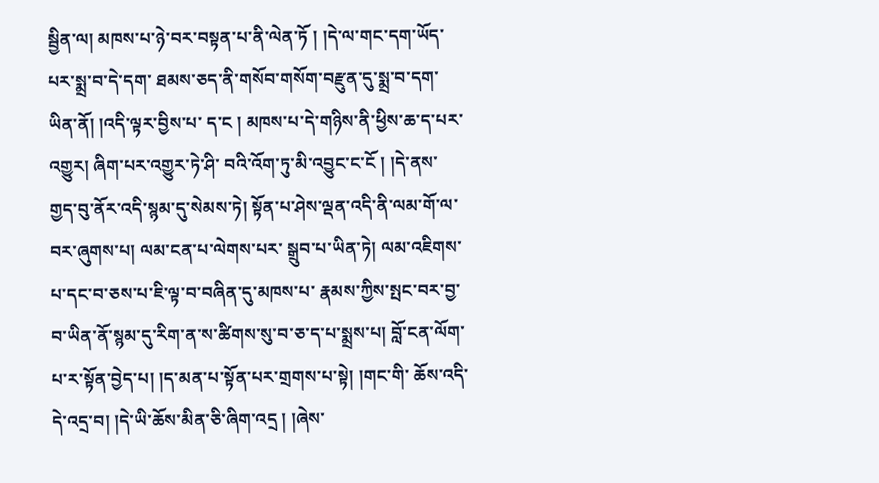སྦྱིན་ལ། མཁས་པ་ཉེ་བར་བསྟན་པ་ནི་ལེན་ཏོ ། །དེ་ལ་གང་དག་ཡོད་པར་སྨྲ་བ་དེ་དག་ ཐམས་ཅད་ནི་གསོབ་གསོག་བརྫུན་དུ་སྨྲ་བ་དག་ཡིན་ནོ། །འདི་ལྟར་བྱིས་པ་ ད་ང ། མཁས་པ་དེ་གཉིས་ནི་ཕྱིས་ཆ་ད་པར་འགྱུར། ཞིག་པར་འགྱུར་ཏེ་ཤི་ བའི་འོག་ཏུ་མི་འབྱུང་ང་ངོ ། །དེ་ནས་གྱད་བུ་ནོར་འདི་སྙམ་དུ་སེམས་ཏེ། སྟོན་པ་ཤེས་ལྡན་འདི་ནི་ལམ་གོ་ལ་བར་ཞུགས་པ། ལམ་ངན་པ་ལེགས་པར་ སྒྲུབ་པ་ཡིན་ཏེ། ལམ་འཇིགས་པ་དང་བ་ཅས་པ་ཇི་ལྟ་བ་བཞིན་དུ་མཁས་པ་ རྣམས་ཀྱིས་སྤང་བར་བྱ་བ་ཡིན་ནོ་སྙམ་དུ་རིག་ན་ས་ཚིགས་སུ་བ་ཅ་ད་པ་སྨྲས་པ། བློ་ངན་ལོག་པ་ར་སྟོན་བྱེད་པ། །ད་མན་པ་སྟོན་པར་གྲགས་པ་སྟེ། །གང་གི་ ཆོས་འདི་དེ་འདྲ་བ། །དེ་ཡི་ཆོས་མིན་ཅི་ཞིག་འདྲ ། །ཞེས་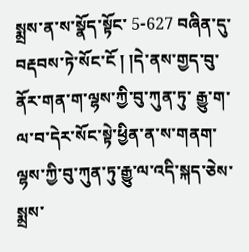སྨྲས་ན་ས་སྣོད་སྟོང་ 5-627 བཞིན་དུ་བརྡབས་ཏེ་སོང་ངོ ། །དེ་ནས་གྱད་བུ་ནོར་གན་ག་ལྷས་ཀྱི་བུ་ཀུན་ཏུ་ རྒྱུ་ག་ལ་བ་དེར་སོང་སྟེ་ཕྱིན་ན་ས་གནག་ལྷས་ཀྱི་བུ་ཀུན་ཏུ་རྒྱུ་ལ་འདི་སྐད་ཅེས་སྨྲས་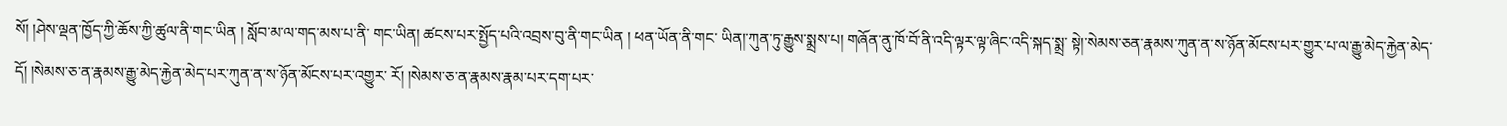སོ། །ཤེས་ལྡན་ཁྱོད་ཀྱི་ཆོས་ཀྱི་ཚུལ་ནི་གང་ཡིན ། སློབ་མ་ལ་གད་མས་པ་ནི་ གང་ཡིན། ཚངས་པར་སྤྱོད་པའི་འབྲས་བུ་ནི་གང་ཡིན ། ཕན་ཡོན་ནི་གང་ ཡིན།་ཀུན་ཏུ་རྒྱུས་སྨྲས་པ། གཞོན་ནུ་ཁོ་བོ་ནི་འདི་ལྟར་ལྟ་ཞིང་འདི་སྐད་སྨྲ་ སྟེ།་སེམས་ཅན་རྣམས་ཀུན་ན་ས་ཉོན་མོངས་པར་གྱུར་པ་ལ་རྒྱུ་མེད་རྐྱེན་མེད་ དོ། །སེམས་ཅ་ན་རྣམས་རྒྱུ་མེད་རྐྱེན་མེད་པར་ཀུན་ན་ས་ཉོན་མོངས་པར་འགྱུར་ རོ། །སེམས་ཅ་ན་རྣམས་རྣམ་པར་དག་པར་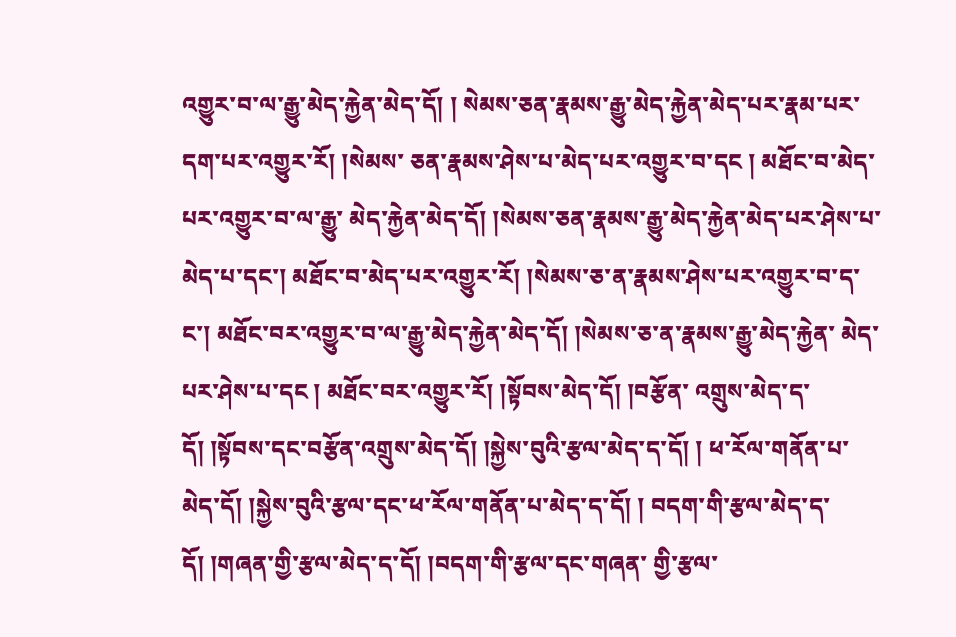འགྱུར་བ་ལ་རྒྱུ་མེད་རྐྱེན་མེད་དོ། ། སེམས་ཅན་རྣམས་རྒྱུ་མེད་རྐྱེན་མེད་པར་རྣམ་པར་དག་པར་འགྱུར་རོ། །སེམས་ ཅན་རྣམས་ཤེས་པ་མེད་པར་འགྱུར་བ་དང ། མཐོང་བ་མེད་པར་འགྱུར་བ་ལ་རྒྱུ་ མེད་རྐྱེན་མེད་དོ། །སེམས་ཅན་རྣམས་རྒྱུ་མེད་རྐྱེན་མེད་པར་ཤེས་པ་མེད་པ་དང་། མཐོང་བ་མེད་པར་འགྱུར་རོ། །སེམས་ཅ་ན་རྣམས་ཤེས་པར་འགྱུར་བ་ད་ང་། མཐོང་བར་འགྱུར་བ་ལ་རྒྱུ་མེད་རྐྱེན་མེད་དོ། །སེམས་ཅ་ན་རྣམས་རྒྱུ་མེད་རྐྱེན་ མེད་པར་ཤེས་པ་དང ། མཐོང་བར་འགྱུར་རོ། །སྟོབས་མེད་དོ། །བརྩོན་ འགྲུས་མེད་ད་དོ། །སྟོབས་དང་བརྩོན་འགྲུས་མེད་དོ། །སྐྱེས་བུའི་རྩལ་མེད་ད་དོ། ། ཕ་རོལ་གནོན་པ་མེད་དོ། །སྐྱེས་བུའི་རྩལ་དང་ཕ་རོལ་གནོན་པ་མེད་ད་དོ། ། བདག་གི་རྩལ་མེད་ད་དོ། །གཞན་གྱི་རྩལ་མེད་ད་དོ། །བདག་གི་རྩལ་དང་གཞན་ གྱི་རྩལ་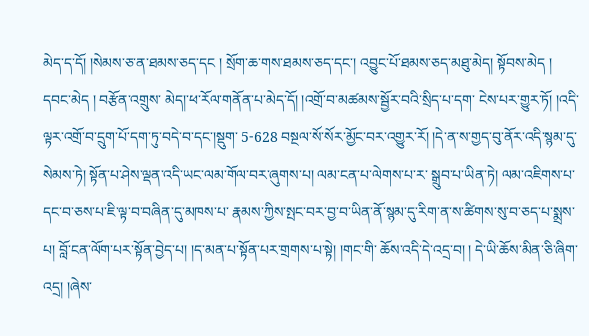མེད་ད་དོ། །སེམས་ཅ་ན་ཐམས་ཅད་དང ། སྲོག་ཆ་གས་ཐམས་ཅད་དང་། འབྱུང་པོ་ཐམས་ཅད་མཐུ་མེད། སྟོབས་མེད ། དབང་མེད ། བརྩོན་འགྲུས་ མེད།་ཕ་རོལ་གནོན་པ་མེད་དོ། །འགྲོ་བ་མཚམས་སྦྱོར་བའི་སྲིད་པ་དག་ ངེས་པར་གྱུར་ཏོ། །འདི་ལྟར་འགྲོ་བ་དྲུག་པོ་དག་ཏུ་བདེ་བ་དང་།སྡུག་ 5-628 བསྔལ་སོ་སོར་མྱོང་བར་འགྱུར་རོ། །དེ་ན་ས་གྱད་བུ་ནོར་འདི་སྙམ་དུ་སེམས་ཏེ། སྟོན་པ་ཤེས་ལྡན་འདི་ཡང་ལམ་གོལ་བར་ཞུགས་པ། ལམ་ངན་པ་ལེགས་པ་ར་ སྒྲུབ་པ་ཡིན་ཏེ། ལམ་འཇིགས་པ་དང་བ་ཅས་པ་ཇི་ལྟ་བ་བཞིན་དུ་མཁས་པ་ རྣམས་ཀྱིས་སྤང་བར་བྱ་བ་ཡིན་ནོ་སྙམ་དུ་རིག་ན་ས་ཚིགས་སུ་བ་ཅད་པ་སྨྲས་པ། བློ་ངན་ལོག་པར་སྟོན་བྱེད་པ། །ད་མན་པ་སྟོན་པར་གྲགས་པ་སྟེ། །གང་གི་ ཆོས་འདི་དེ་འདྲ་བ། ། དེ་ཡི་ཆོས་མིན་ཅི་ཞིག་འདྲ། །ཞེས་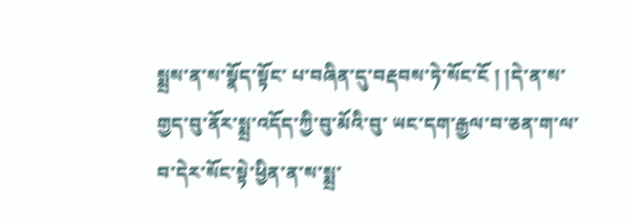སྨྲས་ན་ས་སྣོད་སྟོང་ པ་བཞིན་དུ་བརྡབས་ཏེ་སོང་ངོ ། །དེ་ན་ས་གྱད་བུ་ནོར་སྨྲ་འདོད་ཀྱི་བུ་མོའི་བུ་ ཡང་དག་རྒྱལ་བ་ཅན་ག་ལ་བ་དེར་སོང་སྟེ་ཕྱིན་ན་ས་སྨྲ་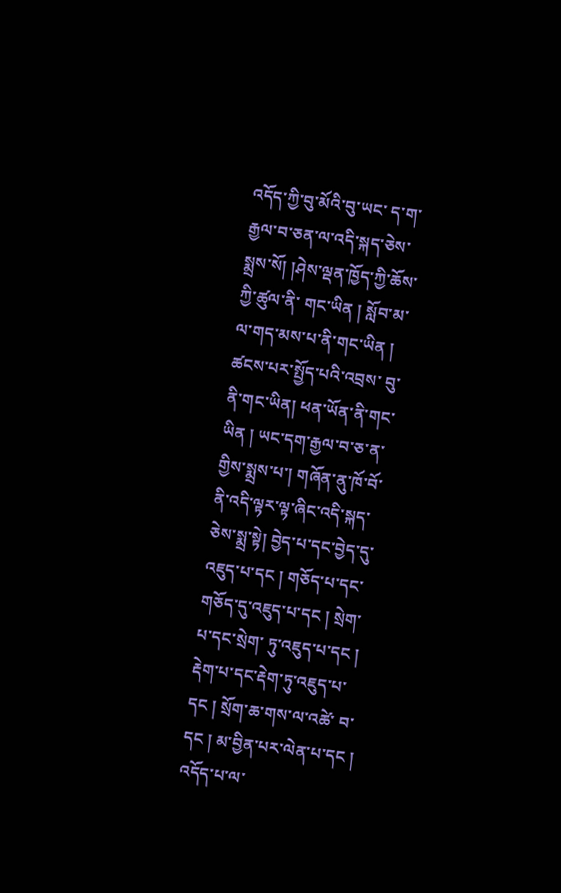འདོད་ཀྱི་བུ་མོའི་བུ་ཡང་ ད་ག་རྒྱལ་བ་ཅན་ལ་འདི་སྐད་ཅེས་སྨྲས་སོ། །ཤེས་ལྡན་ཁྱོད་ཀྱི་ཆོས་ཀྱི་ཚུལ་ནི་ གང་ཡིན ། སློབ་མ་ལ་གད་མས་པ་ནི་གང་ཡིན ། ཚངས་པར་སྤྱོད་པའི་འབྲས་ བུ་ནི་གང་ཡིན། ཕན་ཡོན་ནི་གང་ཡིན ། ཡང་དག་རྒྱལ་བ་ཅ་ན་གྱིས་སྨྲས་པ་། གཞོན་ནུ་ཁོ་བོ་ནི་འདི་ལྟར་ལྟ་ཞིང་འདི་སྐད་ཅེས་སྨྲ་སྟེ། བྱེད་པ་དང་བྱེད་དུ་ འཇུད་པ་དང ། གཅོད་པ་དང་གཅོད་དུ་འཇུད་པ་དང ། སྲེག་པ་དང་སྲེག་ ཏུ་འཇུད་པ་དང ། རྡེག་པ་དང་རྡེག་ཏུ་འཇུད་པ་དང ། སྲོག་ཆ་གས་ལ་འཚེ་ བ་དང ། མ་བྱིན་པར་ལེན་པ་དང ། འདོད་པ་ལ་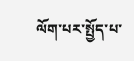ལོག་པར་སྤྱོད་པ་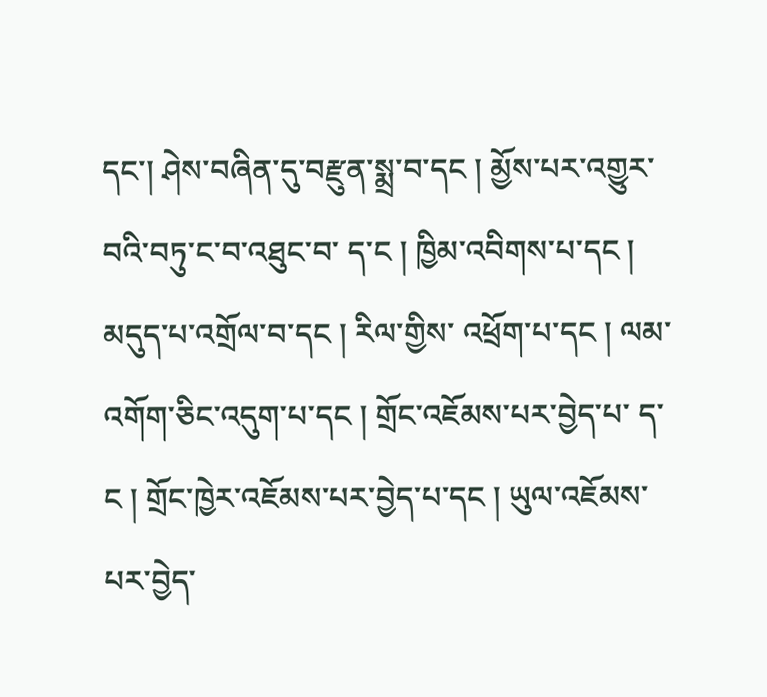དང་། ཤེས་བཞིན་དུ་བརྫུན་སྨྲ་བ་དང ། མྱོས་པར་འགྱུར་བའི་བཏུ་ང་བ་འཐུང་བ་ ད་ང ། ཁྱིམ་འབིགས་པ་དང ། མདུད་པ་འགྲོལ་བ་དང ། རིལ་གྱིས་ འཕྲོག་པ་དང ། ལམ་འགོག་ཅིང་འདུག་པ་དང ། གྲོང་འཇོམས་པར་བྱེད་པ་ ད་ང ། གྲོང་ཁྱེར་འཇོམས་པར་བྱེད་པ་དང ། ཡུལ་འཇོམས་པར་བྱེད་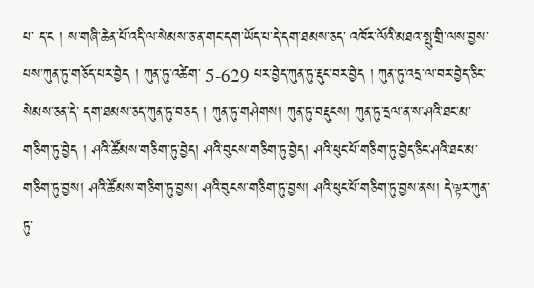པ་ ད་ང ། ས་གཞི་ཆེན་པོ་འདི་ལ་སེམས་ཅ་ན་གང་དག་ཡོད་པ་དེ་དག་ཐམས་ཅད་ འཁོར་ལོའི་མཐའ་སྤུ་གྲི་ལས་བྱས་པས་ཀུན་ཏུ་གཅོད་པར་བྱེད ། ཀུན་ཏུ་འཚེག་ 5-629 པར་བྱེད་ཀུན་ཏུ་རྡུང་བར་བྱེད ། ཀུན་ཏུ་འདྲ་ལ་བར་བྱེད་ཅིང་སེམས་ཅན་དེ་ དག་ཐམས་ཅད་ཀུན་ཏུ་བཅད ། ཀུན་ཏུ་གཤེགས། ཀུན་ཏུ་བརྡུངས། ཀུན་ཏུ་དྲལ་ན་ས་ཤའི་ཐང་མ་གཅིག་ཏུ་བྱེད ། ཤའི་ཚོམས་གཅིག་ཏུ་བྱེད། ཤའི་བུངས་གཅིག་ཏུ་བྱེད། ཤའི་ཕུང་པོ་གཅིག་ཏུ་བྱེད་ཅིང་ཤའི་ཐང་མ་ གཅིག་ཏུ་བྱས། ཤའི་ཚོམས་གཅིག་ཏུ་བྱས། ཤའི་བུངས་གཅིག་ཏུ་བྱས། ཤའི་ཕུང་པོ་གཅིག་ཏུ་བྱས་ནས། དེ་ལྟར་ཀུན་ཏུ་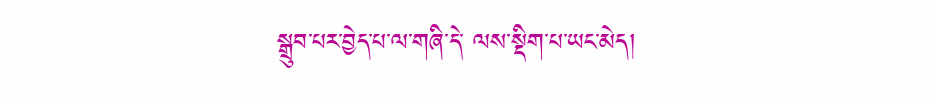སྒྲུབ་པར་བྱེད་པ་ལ་གཞི་དེ་ ལས་སྡིག་པ་ཡང་མེད།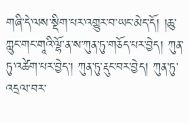གཞི་དེ་ལས་སྡིག་པར་འགྱུར་བ་ཡང་མེད་དོ། །ཆུ་ ཀླུང་གང་གཱའི་ལྷོ་ན་ས་ཀུན་ཏུ་གཅོད་པར་བྱེད། ཀུན་ཏུ་འཚེག་པར་བྱེད་། ཀུན་ཏུ་རྡུང་བར་བྱེད། ཀུན་ཏུ་འདྲལ་བར་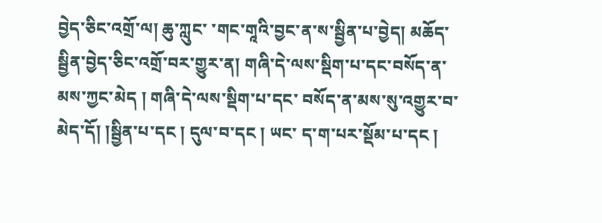བྱེད་ཅིང་འགྲོ་ལ། ཆུ་ཀླུང་ ་གང་གཱའི་བྱང་ན་ས་སྦྱིན་པ་བྱེད། མཆོད་སྦྱིན་བྱེད་ཅིང་འགྲོ་བར་གྱུར་ན། གཞི་དེ་ལས་སྡིག་པ་དང་བསོད་ན་མས་ཀྱང་མེད ། གཞི་དེ་ལས་སྡིག་པ་དང་ བསོད་ན་མས་སུ་འགྱུར་བ་མེད་དོ། །སྦྱིན་པ་དང ། དུལ་བ་དང ། ཡང་ ད་ག་པར་སྡོམ་པ་དང །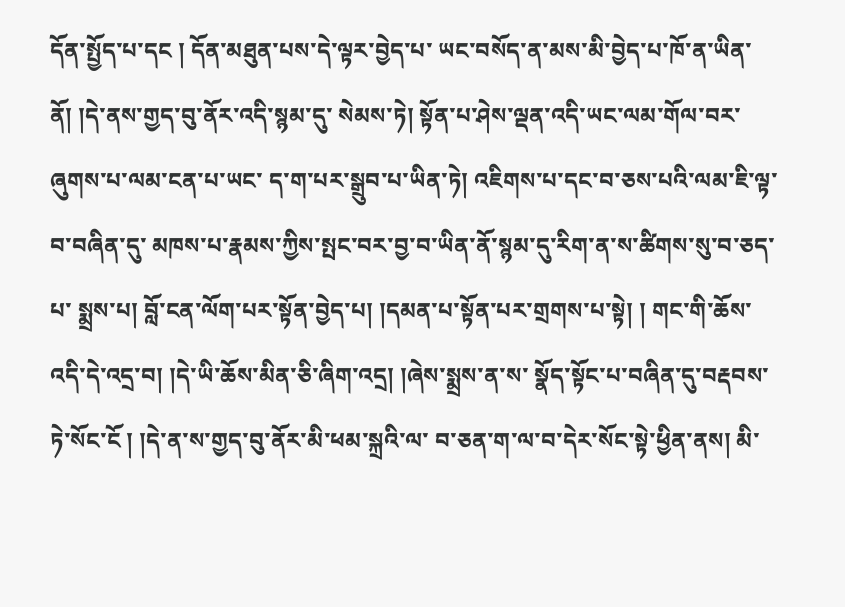དོན་སྤྱོད་པ་དང ། དོན་མཐུན་པས་དེ་ལྟར་བྱེད་པ་ ཡང་བསོད་ན་མས་མི་བྱེད་པ་ཁོ་ན་ཡིན་ནོ། །དེ་ནས་གྱད་བུ་ནོར་འདི་སྙམ་དུ་ སེམས་ཏེ། སྟོན་པ་ཤེས་ལྡན་འདི་ཡང་ལམ་གོལ་བར་ཞུགས་པ་ལམ་ངན་པ་ཡང་ ད་ག་པར་སྒྲུབ་པ་ཡིན་ཏེ། འཇིགས་པ་དང་བ་ཅས་པའི་ལམ་ཇི་ལྟ་བ་བཞིན་དུ་ མཁས་པ་རྣམས་ཀྱིས་སྤང་བར་བྱ་བ་ཡིན་ནོ་སྙམ་དུ་རིག་ན་ས་ཚིགས་སུ་བ་ཅད་པ་ སྨྲས་པ། བློ་ངན་ལོག་པར་སྟོན་བྱེད་པ། །དམན་པ་སྟོན་པར་གྲགས་པ་སྟེ། ། གང་གི་ཆོས་འདི་དེ་འདྲ་བ། །དེ་ཡི་ཆོས་མིན་ཅི་ཞིག་འདྲ། །ཞེས་སྨྲས་ན་ས་ སྣོད་སྟོང་པ་བཞིན་དུ་བརྡབས་ཏེ་སོང་ངོ ། །དེ་ན་ས་གྱད་བུ་ནོར་མི་ཕམ་སྐྲའི་ལ་ བ་ཅན་ག་ལ་བ་དེར་སོང་སྟེ་ཕྱིན་ནས། མི་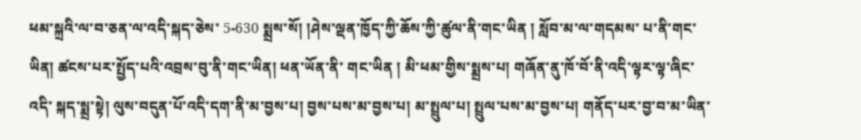ཕམ་སྐྲའི་ལ་བ་ཅན་ལ་འདི་སྐད་ཅེས་ 5-630 སྨྲས་སོ། །ཤེས་ལྡན་ཁྱོད་ཀྱི་ཆོས་ཀྱི་ཚུལ་ནི་གང་ཡིན ། སློབ་མ་ལ་གདམས་ པ་ནི་གང་ཡིན། ཚངས་པར་སྤྱོད་པའི་འབྲས་བུ་ནི་གང་ཡིན། ཕན་ཡོན་ནི་ གང་ཡིན ། མི་ཕམ་གྱིས་སྨྲས་པ། གཞོན་ནུ་ཁོ་བོ་ནི་འདི་ལྟར་ལྟ་ཞིང་འདི་ སྐད་སྨྲ་སྟེ། ལུས་བདུན་པོ་འདི་དག་ནི་མ་བྱས་པ། བྱས་པས་མ་བྱས་པ། མ་སྤྲུལ་པ། སྤྲུལ་པས་མ་བྱས་པ། གནོད་པར་བྱ་བ་མ་ཡིན་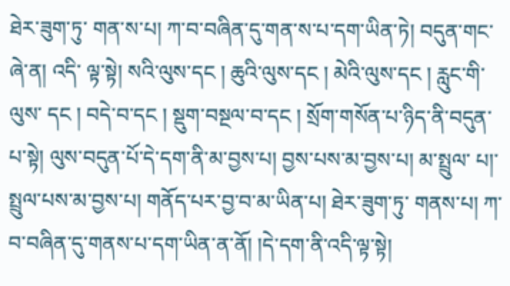ཐེར་ཟུག་ཏུ་ གན་ས་པ། ཀ་བ་བཞིན་དུ་གན་ས་པ་དག་ཡིན་ཏེ། བདུན་གང་ཞེ་ན། འདི་ ལྟ་སྟེ། སའི་ལུས་དང ། ཆུའི་ལུས་དང ། མེའི་ལུས་དང ། རླུང་གི་ལུས་ དང ། བདེ་བ་དང ། སྡུག་བསྔལ་བ་དང ། སྲོག་གསོན་པ་ཉིད་ནི་བདུན་ པ་སྟེ། ལུས་བདུན་པོ་དེ་དག་ནི་མ་བྱས་པ། བྱས་པས་མ་བྱས་པ། མ་སྤྲུལ་ པ།་སྤྲུལ་པས་མ་བྱས་པ། གནོད་པར་བྱ་བ་མ་ཡིན་པ། ཐེར་ཟུག་ཏུ་ གནས་པ། ཀ་བ་བཞིན་དུ་གནས་པ་དག་ཡིན་ན་ནོ། །དེ་དག་ནི་འདི་ལྟ་སྟེ།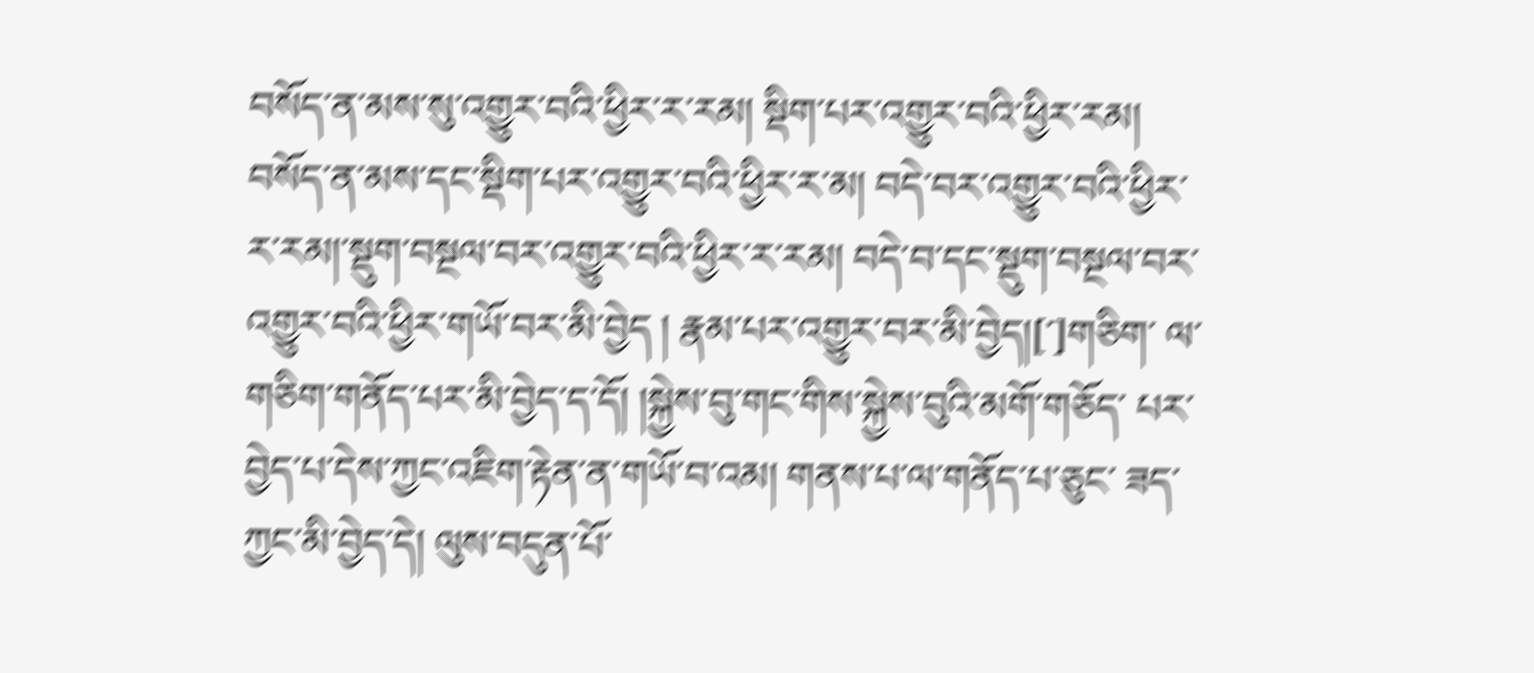བསོད་ན་མས་སུ་འགྱུར་བའི་ཕྱིར་ར་རམ། སྡིག་པར་འགྱུར་བའི་ཕྱིར་རམ། བསོད་ན་མས་དང་སྡིག་པར་འགྱུར་བའི་ཕྱིར་ར་མ། བདེ་བར་འགྱུར་བའི་ཕྱིར་ ར་རམ།་སྡུག་བསྔལ་བར་འགྱུར་བའི་ཕྱིར་ར་རམ། བདེ་བ་དང་སྡུག་བསྔལ་བར་ འགྱུར་བའི་ཕྱིར་གཡོ་བར་མི་བྱེད ། རྣམ་པར་འགྱུར་བར་མི་བྱེད།[་]གཅིག་ ལ་གཅིག་གནོད་པར་མི་བྱེད་ད་དོ། །སྐྱེས་བུ་གང་གིས་སྐྱེས་བུའི་མགོ་གཅོད་ པར་བྱེད་པ་དེས་ཀྱང་འཇིག་རྟེན་ན་གཡོ་བ་འམ། གནས་པ་ལ་གནོད་པ་ཅུང་ ཟད་ཀྱང་མི་བྱེད་དེ། ལུས་བདུན་པོ་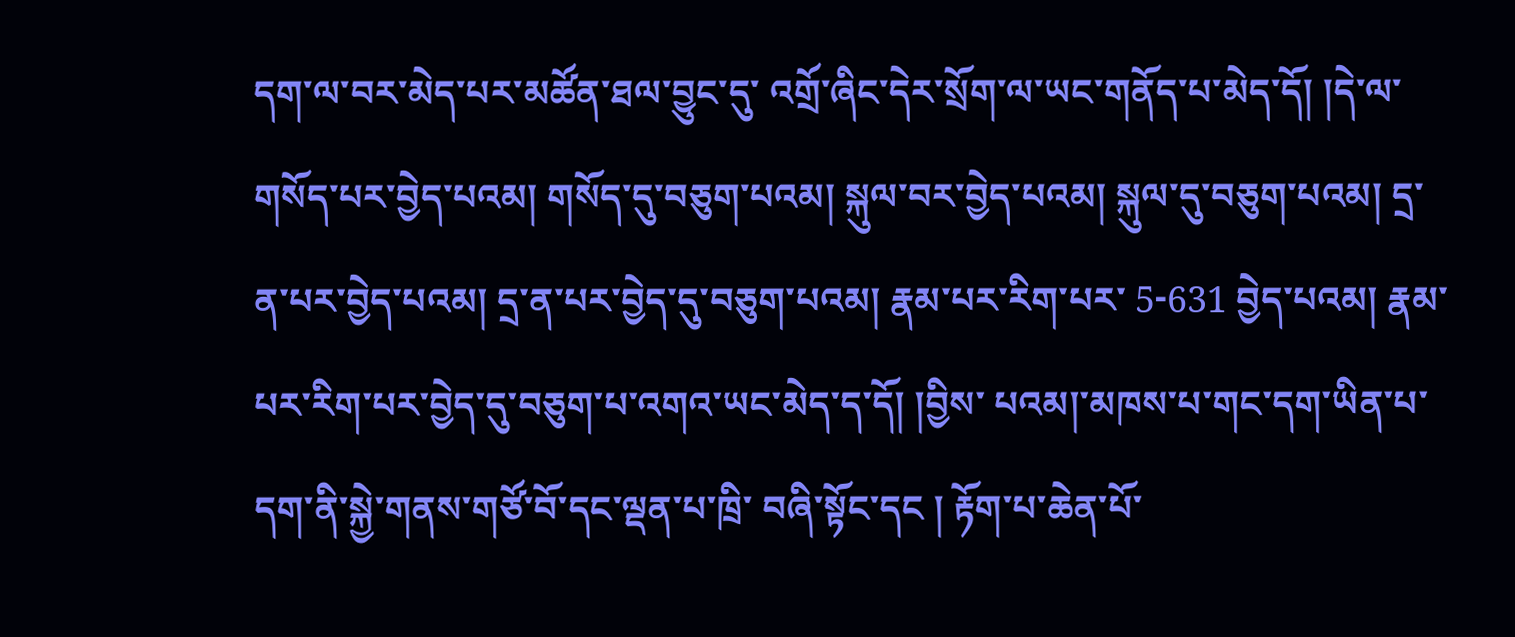དག་ལ་བར་མེད་པར་མཚོན་ཐལ་བྱུང་དུ་ འགྲོ་ཞིང་དེར་སྲོག་ལ་ཡང་གནོད་པ་མེད་དོ། །དེ་ལ་གསོད་པར་བྱེད་པའམ། གསོད་དུ་བཅུག་པའམ། སྐུལ་བར་བྱེད་པའམ། སྐུལ་དུ་བཅུག་པའམ། དྲ་ན་པར་བྱེད་པའམ། དྲ་ན་པར་བྱེད་དུ་བཅུག་པའམ། རྣམ་པར་རིག་པར་ 5-631 བྱེད་པའམ། རྣམ་པར་རིག་པར་བྱེད་དུ་བཅུག་པ་འགའ་ཡང་མེད་ད་དོ། །བྱིས་ པའམ།་མཁས་པ་གང་དག་ཡིན་པ་དག་ནི་སྐྱེ་གནས་གཙོ་བོ་དང་ལྡན་པ་ཁྲི་ བཞི་སྟོང་དང ། རྟོག་པ་ཆེན་པོ་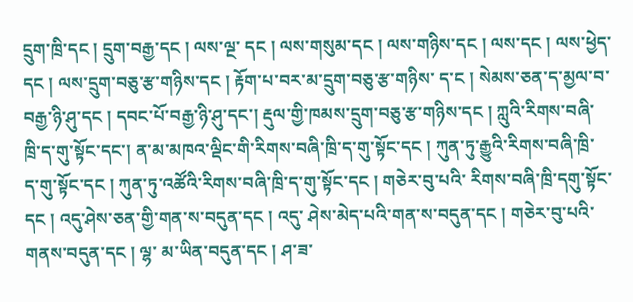དྲུག་ཁྲི་དང ། དྲུག་བརྒྱ་དང ། ལས་ལྔ་ དང ། ལས་གསུམ་དང ། ལས་གཉིས་དང ། ལས་དང ། ལས་ཕྱེད་ དང ། ལས་དྲུག་བཅུ་རྩ་གཉིས་དང ། རྟོག་པ་བར་མ་དྲུག་བཅུ་རྩ་གཉིས་ ད་ང ། སེམས་ཅན་ད་མྱལ་བ་བརྒྱ་ཉི་ཤུ་དང ། དབང་པོ་བརྒྱ་ཉི་ཤུ་དང་། རྡུལ་གྱི་ཁམས་དྲུག་བཅུ་རྩ་གཉིས་དང ། ཀླུའི་རིགས་བཞི་ཁྲི་ད་གུ་སྟོང་དང་། ན་མ་མཁའ་ལྡིང་གི་རིགས་བཞི་ཁྲི་ད་གུ་སྟོང་དང ། ཀུན་ཏུ་རྒྱུའི་རིགས་བཞི་ཁྲི་ ད་གུ་སྟོང་དང ། ཀུན་ཏུ་འཚོའི་རིགས་བཞི་ཁྲི་ད་གུ་སྟོང་དང ། གཅེར་བུ་པའི་ རིགས་བཞི་ཁྲི་དགུ་སྟོང་དང ། འདུ་ཤེས་ཅན་གྱི་གན་ས་བདུན་དང ། འདུ་ ཤེས་མེད་པའི་གན་ས་བདུན་དང ། གཅེར་བུ་པའི་གནས་བདུན་དང ། ལྷ་ མ་ཡིན་བདུན་དང ། ཤ་ཟ་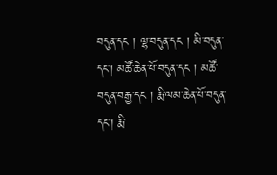བདུན་དང ། ལྷ་བདུན་དང ། མི་བདུན་དང་། མཚོ་ཆེན་པོ་བདུན་དང ། མཚོ་བདུན་བརྒྱ་དང ། རྨི་ལམ་ཆེན་པོ་བདུན་དང་། རྨི་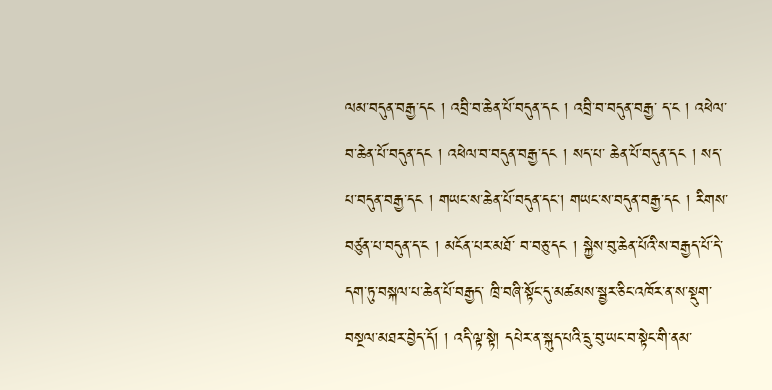ལམ་བདུན་བརྒྱ་དང ། འབྲི་བ་ཆེན་པོ་བདུན་དང ། འབྲི་བ་བདུན་བརྒྱ་ ད་ང ། འཕེལ་བ་ཆེན་པོ་བདུན་དང ། འཕེལ་བ་བདུན་བརྒྱ་དང ། སད་པ་ ཆེན་པོ་བདུན་དང ། སད་པ་བདུན་བརྒྱ་དང ། གཡང་ས་ཆེན་པོ་བདུན་དང་། གཡང་ས་བདུན་བརྒྱ་དང ། རིགས་བཙུན་པ་བདུན་ད་ང ། མངོན་པར་མཐོ་ བ་བཅུ་དང ། སྐྱེས་བུ་ཆེན་པོའི་ས་བརྒྱད་པོ་དེ་དག་ཏུ་བསྐལ་པ་ཆེན་པོ་བརྒྱད་ ཁྲི་བཞི་སྟོང་དུ་མཚམས་སྦྱར་ཅིང་འཁོར་ན་ས་སྡུག་བསྔལ་མཐར་བྱེད་དོ། ། འདི་ལྟ་སྟེ། དཔེར་ན་སྐུད་པའི་དྲུ་བུ་ཡང་བ་སྟེང་གི་ནམ་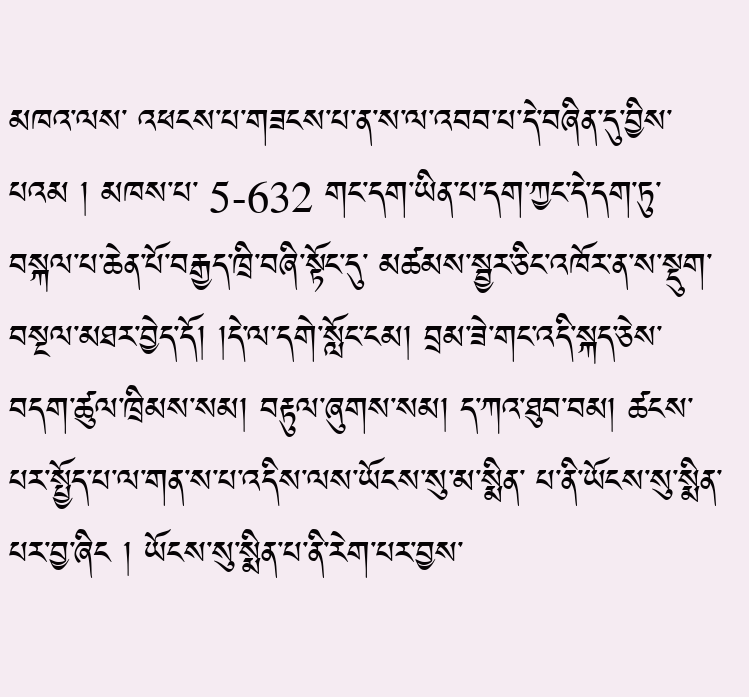མཁའ་ལས་ འཕངས་པ་གཟངས་པ་ན་ས་ལ་འབབ་པ་དེ་བཞིན་དུ་བྱིས་པའམ ། མཁས་པ་ 5-632 གང་དག་ཡིན་པ་དག་ཀྱང་དེ་དག་ཏུ་བསྐལ་པ་ཆེན་པོ་བརྒྱད་ཁྲི་བཞི་སྟོང་དུ་ མཚམས་སྦྱར་ཅིང་འཁོར་ན་ས་སྡུག་བསྔལ་མཐར་བྱེད་དོ། །དེ་ལ་དགེ་སློང་ངམ། བྲམ་ཟེ་གང་འདི་སྐད་ཅེས་བདག་ཚུལ་ཁྲིམས་སམ། བརྟུལ་ཞུགས་སམ། ད་ཀའ་ཐུབ་བམ། ཚངས་པར་སྤྱོད་པ་ལ་གན་ས་པ་འདིས་ལས་ཡོངས་སུ་མ་སྨིན་ པ་ནི་ཡོངས་སུ་སྨིན་པར་བྱ་ཞིང ། ཡོངས་སུ་སྨིན་པ་ནི་རེག་པར་བྱས་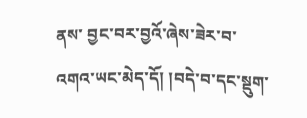ནས་ བྱང་བར་བྱའོ་ཞེས་ཟེར་བ་འགའ་ཡང་མེད་དོ། །བདེ་བ་དང་སྡུག་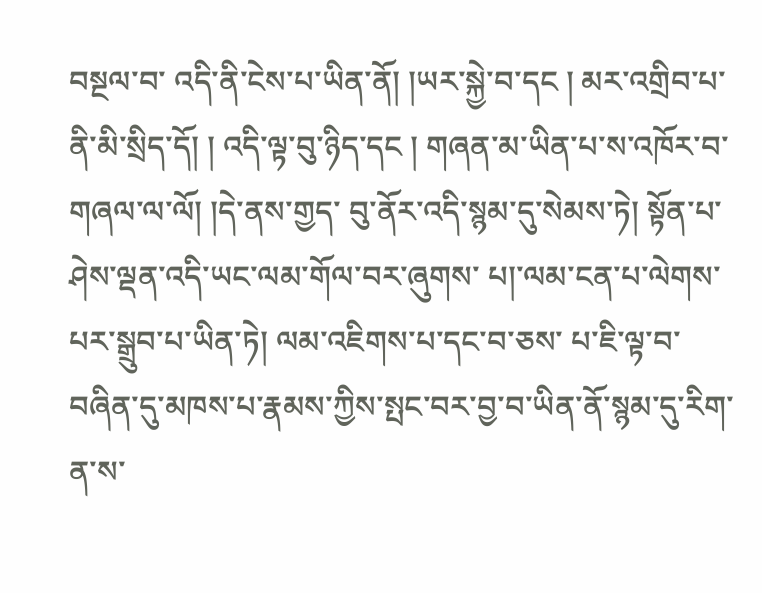བསྔལ་བ་ འདི་ནི་ངེས་པ་ཡིན་ནོ། །ཡར་སྐྱེ་བ་དང ། མར་འགྲིབ་པ་ནི་མི་སྲིད་དོ། ། འདི་ལྟ་བུ་ཉིད་དང ། གཞན་མ་ཡིན་པ་ས་འཁོར་བ་གཞལ་ལ་ལོ། །དེ་ནས་གྱད་ བུ་ནོར་འདི་སྙམ་དུ་སེམས་ཏེ། སྟོན་པ་ཤེས་ལྡན་འདི་ཡང་ལམ་གོལ་བར་ཞུགས་ པ།་ལམ་ངན་པ་ལེགས་པར་སྒྲུབ་པ་ཡིན་ཏེ། ལམ་འཇིགས་པ་དང་བ་ཅས་ པ་ཇི་ལྟ་བ་བཞིན་དུ་མཁས་པ་རྣམས་ཀྱིས་སྤང་བར་བྱ་བ་ཡིན་ནོ་སྙམ་དུ་རིག་ན་ས་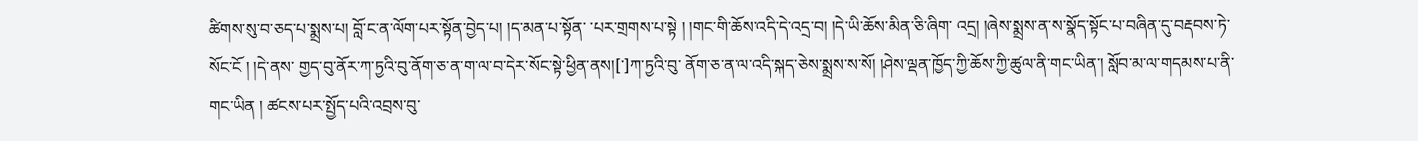ཚིགས་སུ་བ་ཅད་པ་སྨྲས་པ། བློ་ང་ན་ལོག་པར་སྟོན་བྱེད་པ། །ད་མན་པ་སྟོན་ ་པར་གྲགས་པ་སྟེ ། །གང་གི་ཆོས་འདི་དེ་འདྲ་བ། །དེ་ཡི་ཆོས་མིན་ཅི་ཞིག་ འདྲ། །ཞེས་སྨྲས་ན་ས་སྣོད་སྟོང་པ་བཞིན་དུ་བརྡབས་ཏེ་སོང་ངོ ། །དེ་ནས་ གྱད་བུ་ནོར་ཀ་ཏྱའི་བུ་ནོག་ཅ་ན་ག་ལ་བ་དེར་སོང་སྟེ་ཕྱིན་ནས།[་]ཀ་ཏྱའི་བུ་ ནོག་ཅ་ན་ལ་འདི་སྐད་ཅེས་སྨྲས་ས་སོ། །ཤེས་ལྡན་ཁྱོད་ཀྱི་ཆོས་ཀྱི་ཚུལ་ནི་གང་ཡིན་། སློབ་མ་ལ་གདམས་པ་ནི་གང་ཡིན ། ཚངས་པར་སྤྱོད་པའི་འབྲས་བུ་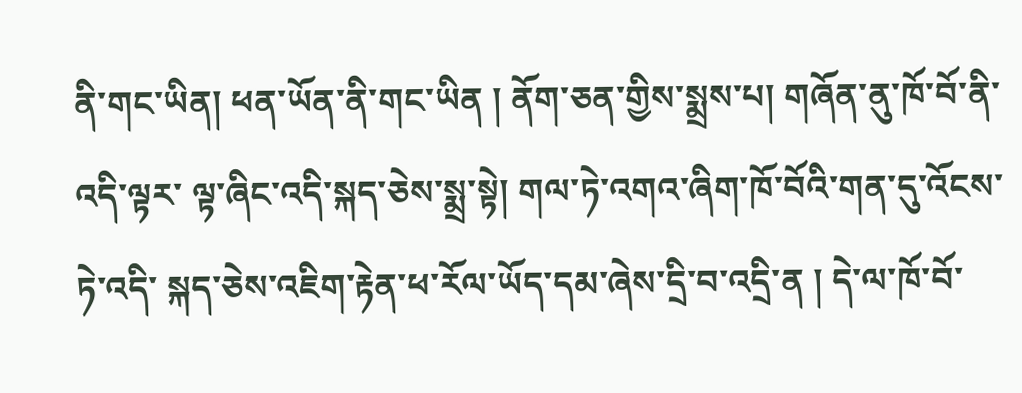ནི་གང་ཡིན། ཕན་ཡོན་ནི་གང་ཡིན ། ནོག་ཅན་གྱིས་སྨྲས་པ། གཞོན་ནུ་ཁོ་བོ་ནི་འདི་ལྟར་ ལྟ་ཞིང་འདི་སྐད་ཅེས་སྨྲ་སྟེ། གལ་ཏེ་འགའ་ཞིག་ཁོ་བོའི་གན་དུ་འོངས་ཏེ་འདི་ སྐད་ཅེས་འཇིག་རྟེན་ཕ་རོལ་ཡོད་དམ་ཞེས་དྲི་བ་འདྲི་ན ། དེ་ལ་ཁོ་བོ་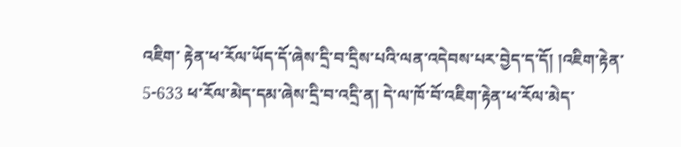འཇིག་ རྟེན་ཕ་རོལ་ཡོད་དོ་ཞེས་དྲི་བ་དྲིས་པའི་ལན་འདེབས་པར་བྱེད་ད་དོ། །འཇིག་རྟེན་ 5-633 ཕ་རོལ་མེད་དམ་ཞེས་དྲི་བ་འདྲི་ན། དེ་ལ་ཁོ་བོ་འཇིག་རྟེན་ཕ་རོལ་མེད་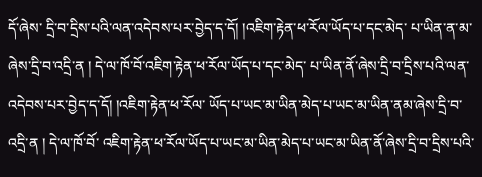དོ་ཞེས་ དྲི་བ་དྲིས་པའི་ལན་འདེབས་པར་བྱེད་ད་དོ། །འཇིག་རྟེན་ཕ་རོལ་ཡོད་པ་དང་མེད་ པ་ཡིན་ན་མ་ཞེས་དྲི་བ་འདྲི་ན ། དེ་ལ་ཁོ་བོ་འཇིག་རྟེན་ཕ་རོལ་ཡོད་པ་དང་མེད་ པ་ཡིན་ནོ་ཞེས་དྲི་བ་དྲིས་པའི་ལན་འདེབས་པར་བྱེད་ད་དོ། །འཇིག་རྟེན་ཕ་རོལ་ ཡོད་པ་ཡང་མ་ཡིན་མེད་པ་ཡང་མ་ཡིན་ནམ་ཞེས་དྲི་བ་འདྲི་ན ། དེ་ལ་ཁོ་བོ་ འཇིག་རྟེན་ཕ་རོལ་ཡོད་པ་ཡང་མ་ཡིན་མེད་པ་ཡང་མ་ཡིན་ནོ་ཞེས་དྲི་བ་དྲིས་པའི་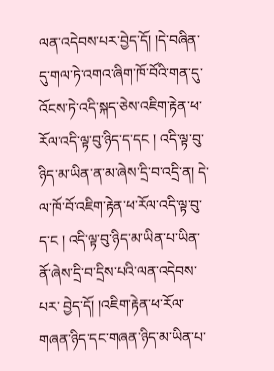ལན་འདེབས་པར་བྱེད་དོ། །དེ་བཞིན་དུ་གལ་ཏེ་འགའ་ཞིག་ཁོ་བོའི་གན་དུ་ འོངས་ཏེ་འདི་སྐད་ཅེས་འཇིག་རྟེན་ཕ་རོལ་འདི་ལྟ་བུ་ཉིད་ད་དང ། འདི་ལྟ་བུ་ ཉིད་མ་ཡིན་ན་མ་ཞེས་དྲི་བ་འདྲི་ན། དེ་ལ་ཁོ་བོ་འཇིག་རྟེན་ཕ་རོལ་འདི་ལྟ་བུ་ ད་ང ། འདི་ལྟ་བུ་ཉིད་མ་ཡིན་པ་ཡིན་ནོ་ཞེས་དྲི་བ་དྲིས་པའི་ལན་འདེབས་པར་ བྱེད་དོ། །འཇིག་རྟེན་ཕ་རོལ་གཞན་ཉིད་དང་གཞན་ཉིད་མ་ཡིན་པ་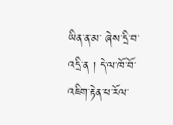ཡིན་ན་མ་ ཞེས་དྲི་བ་འདྲི་ན ། དེ་ལ་ཁོ་བོ་འཇིག་རྟེན་ཕ་རོལ་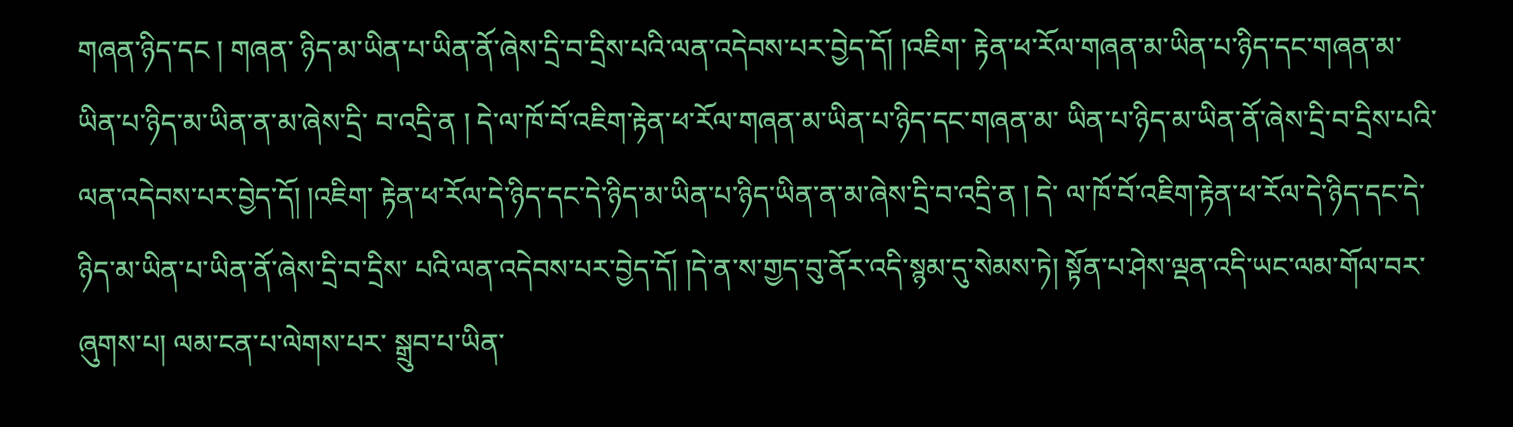གཞན་ཉིད་དང ། གཞན་ ཉིད་མ་ཡིན་པ་ཡིན་ནོ་ཞེས་དྲི་བ་དྲིས་པའི་ལན་འདེབས་པར་བྱེད་དོ། །འཇིག་ རྟེན་ཕ་རོལ་གཞན་མ་ཡིན་པ་ཉིད་དང་གཞན་མ་ཡིན་པ་ཉིད་མ་ཡིན་ན་མ་ཞེས་དྲི་ བ་འདྲི་ན ། དེ་ལ་ཁོ་བོ་འཇིག་རྟེན་ཕ་རོལ་གཞན་མ་ཡིན་པ་ཉིད་དང་གཞན་མ་ ཡིན་པ་ཉིད་མ་ཡིན་ནོ་ཞེས་དྲི་བ་དྲིས་པའི་ལན་འདེབས་པར་བྱེད་དོ། །འཇིག་ རྟེན་ཕ་རོལ་དེ་ཉིད་དང་དེ་ཉིད་མ་ཡིན་པ་ཉིད་ཡིན་ན་མ་ཞེས་དྲི་བ་འདྲི་ན ། དེ་ ལ་ཁོ་བོ་འཇིག་རྟེན་ཕ་རོལ་དེ་ཉིད་དང་དེ་ཉིད་མ་ཡིན་པ་ཡིན་ནོ་ཞེས་དྲི་བ་དྲིས་ པའི་ལན་འདེབས་པར་བྱེད་དོ། །དེ་ན་ས་གྱད་བུ་ནོར་འདི་སྙམ་དུ་སེམས་ཏེ། སྟོན་པ་ཤེས་ལྡན་འདི་ཡང་ལམ་གོལ་བར་ཞུགས་པ། ལམ་ངན་པ་ལེགས་པར་ སྒྲུབ་པ་ཡིན་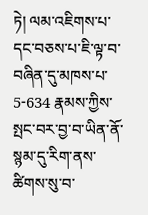ཏེ། ལམ་འཇིགས་པ་དང་བཅས་པ་ཇི་ལྟ་བ་བཞིན་དུ་མཁས་པ་ 5-634 རྣམས་ཀྱིས་སྤང་བར་བྱ་བ་ཡིན་ནོ་སྙམ་དུ་རིག་ནས་ཚིགས་སུ་བ་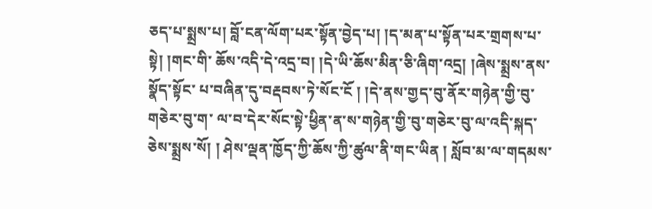ཅད་པ་སྨྲས་པ། བློ་ངན་ལོག་པར་སྟོན་བྱེད་པ། །ད་མན་པ་སྟོན་པར་གྲགས་པ་སྟེ། །གང་གི་ ཆོས་འདི་དེ་འདྲ་བ། །དེ་ཡི་ཆོས་མིན་ཅི་ཞིག་འདྲ། །ཞེས་སྨྲས་ནས་སྣོད་སྟོང་ པ་བཞིན་དུ་བརྡབས་ཏེ་སོང་ངོ ། །དེ་ནས་གྱད་བུ་ནོར་གཉེན་གྱི་བུ་གཅེར་བུ་ག་ ལ་བ་དེར་སོང་སྟེ་ཕྱིན་ན་ས་གཉེན་གྱི་བུ་གཅེར་བུ་ལ་འདི་སྐད་ཅེས་སྨྲས་སོ། ། ཤེས་ལྡན་ཁྱོད་ཀྱི་ཆོས་ཀྱི་ཚུལ་ནི་གང་ཡིན ། སློབ་མ་ལ་གདམས་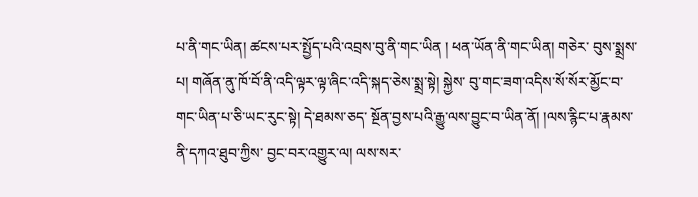པ་ནི་གང་ཡིན། ཚངས་པར་སྤྱོད་པའི་འབྲས་བུ་ནི་གང་ཡིན ། ཕན་ཡོན་ནི་གང་ཡིན། གཅེར་ བུས་སྨྲས་པ། གཞོན་ནུ་ཁོ་བོ་ནི་འདི་ལྟར་ལྟ་ཞིང་འདི་སྐད་ཅེས་སྨྲ་སྟེ། སྐྱེས་ བུ་གང་ཟག་འདིས་སོ་སོར་མྱོང་བ་གང་ཡིན་པ་ཅི་ཡང་རུང་སྟེ། དེ་ཐམས་ཅད་ སྔོན་བྱས་པའི་རྒྱུ་ལས་བྱུང་བ་ཡིན་ནོ། །ལས་རྙིང་པ་རྣམས་ནི་དཀའ་ཐུབ་ཀྱིས་ བྱང་བར་འགྱུར་ལ། ལས་སར་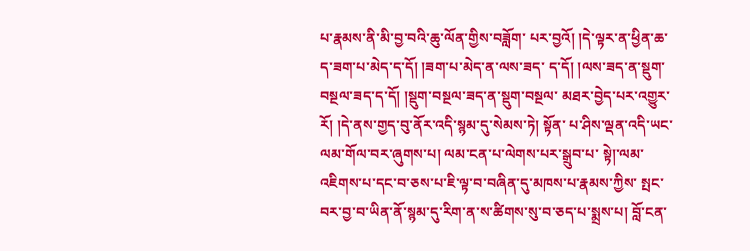པ་རྣམས་ནི་མི་བྱ་བའི་ཆུ་ལོན་གྱིས་བཟློག་ པར་བྱའོ། །དེ་ལྟར་ན་ཕྱིན་ཆ་ད་ཟག་པ་མེད་ད་དོ། །ཟག་པ་མེད་ན་ལས་ཟད་ ད་དོ། །ལས་ཟད་ན་སྡུག་བསྔལ་ཟད་ད་དོ། །སྡུག་བསྔལ་ཟད་ན་སྡུག་བསྔལ་ མཐར་བྱེད་པར་འགྱུར་རོ། །དེ་ནས་གྱད་བུ་ནོར་འདི་སྙམ་དུ་སེམས་ཏེ། སྟོན་ པ་ཤིས་ལྡན་འདི་ཡང་ལམ་གོལ་བར་ཞུགས་པ། ལམ་ངན་པ་ལེགས་པར་སྒྲུབ་པ་ སྟེ།་ལམ་འཇིགས་པ་དང་བ་ཅས་པ་ཇི་ལྟ་བ་བཞིན་དུ་མཁས་པ་རྣམས་ཀྱིས་ སྤང་བར་བྱ་བ་ཡིན་ནོ་སྙམ་དུ་རིག་ན་ས་ཚིགས་སུ་བ་ཅད་པ་སྨྲས་པ། བློ་ངན་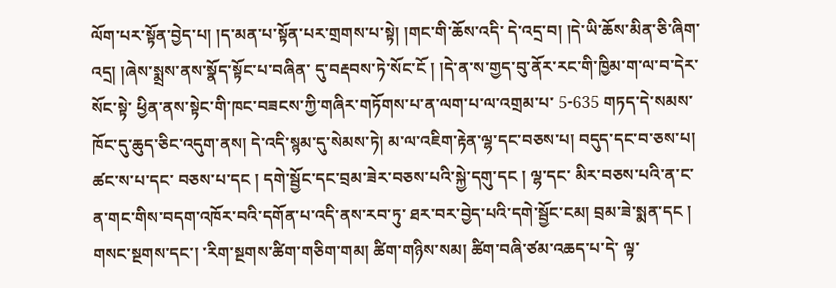ལོག་པར་སྟོན་བྱེད་པ། །ད་མན་པ་སྟོན་པར་གྲགས་པ་སྟེ། །གང་གི་ཆོས་འདི་ དེ་འདྲ་བ། །དེ་ཡི་ཆོས་མིན་ཅི་ཞིག་འདྲ། །ཞེས་སྨྲས་ནས་སྣོད་སྟོང་པ་བཞིན་ དུ་བརྡབས་ཏེ་སོང་ངོ ། །དེ་ན་ས་གྱད་བུ་ནོར་རང་གི་ཁྱིམ་ག་ལ་བ་དེར་སོང་སྟེ་ ཕྱིན་ནས་སྟེང་གི་ཁང་བཟངས་ཀྱི་གཞིར་གཏོགས་པ་ན་ལག་པ་ལ་འགྲམ་པ་ 5-635 གཏད་དེ་སམས་ཁོང་དུ་ཆུད་ཅིང་འདུག་ནས། དེ་འདི་སྙམ་དུ་སེམས་ཏེ། མ་ལ་འཇིག་རྟེན་ལྷ་དང་བཅས་པ། བདུད་དང་བ་ཅས་པ། ཚང་ས་པ་དང་ བཅས་པ་དང ། དགེ་སྦྱོང་དང་བྲམ་ཟེར་བཅས་པའི་སྐྱེ་དགུ་དང ། ལྷ་དང་ མིར་བཅས་པའི་ན་ང་ན་གང་གིས་བདག་འཁོར་བའི་དགོན་པ་འདི་ནས་རབ་ཏུ་ ཐར་བར་བྱེད་པའི་དགེ་སྦྱོང་ངམ། བྲམ་ཟེ་སྨན་དང ། གསང་སྔགས་དང་། ་རིག་སྔགས་ཚིག་གཅིག་གམ། ཚིག་གཉིས་སམ། ཚིག་བཞི་ཙམ་འཆད་པ་དེ་ ལྟ་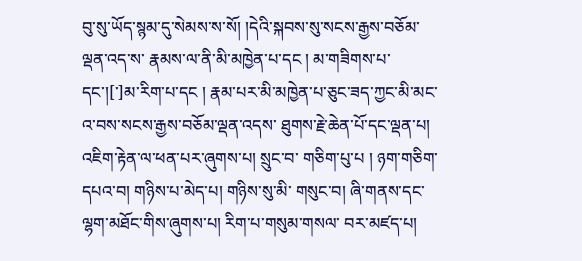བུ་སུ་ཡོད་སྙམ་དུ་སེམས་ས་སོ། །དེའི་སྐབས་སུ་སངས་རྒྱས་བཅོམ་ལྡན་འད་ས་ རྣམས་ལ་ནི་མི་མཁྱེན་པ་དང ། མ་གཟིགས་པ་དང་།[་]མ་རིག་པ་དང ། རྣམ་པར་མི་མཁྱེན་པ་ཅུང་ཟད་ཀྱང་མི་མང་འ་བས་སངས་རྒྱས་བཅོམ་ལྡན་འདས་ ཐུགས་རྗེ་ཆེན་པོ་དང་ལྡན་པ། འཇིག་རྟེན་ལ་ཕན་པར་ཞུགས་པ། སྲུང་བ་ གཅིག་པུ་པ ། ཉག་གཅིག་དཔའ་བ། གཉིས་པ་མེད་པ། གཉིས་སུ་མི་ གསུང་བ། ཞི་གནས་དང་ལྷག་མཐོང་གིས་ཞུགས་པ། རིག་པ་གསུམ་གསལ་ བར་མཛད་པ།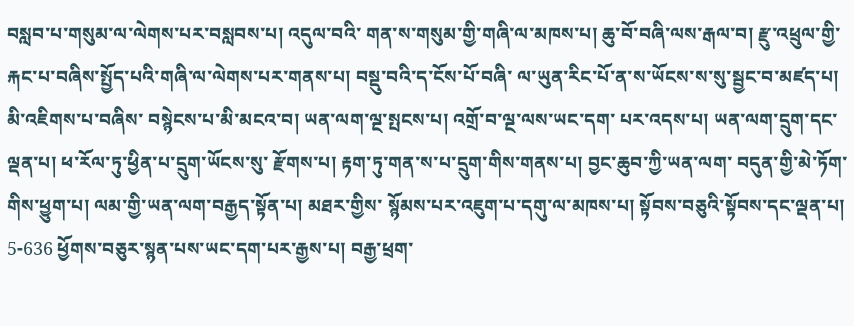བསླབ་པ་གསུམ་ལ་ལེགས་པར་བསླབས་པ། འདུལ་བའི་ གན་ས་གསུམ་གྱི་གཞི་ལ་མཁས་པ། ཆུ་བོ་བཞི་ལས་རྒལ་བ། རྫུ་འཕྲུལ་གྱི་ རྐང་པ་བཞིས་སྤྱོད་པའི་གཞི་ལ་ལེགས་པར་གནས་པ། བསྡུ་བའི་ད་ངོས་པོ་བཞི་ ལ་ཡུན་རིང་པོ་ན་ས་ཡོངས་ས་སུ་སྦྱང་བ་མཛད་པ། མི་འཇིགས་པ་བཞིས་ བསྙེངས་པ་མི་མངའ་བ། ཡན་ལག་ལྔ་སྤངས་པ། འགྲོ་བ་ལྔ་ལས་ཡང་དག་ པར་འདས་པ། ཡན་ལག་དྲུག་དང་ལྡན་པ། ཕ་རོལ་ཏུ་ཕྱིན་པ་དྲུག་ཡོངས་སུ་ རྫོགས་པ། རྟག་ཏུ་གན་ས་པ་དྲུག་གིས་གནས་པ། བྱང་ཆུབ་ཀྱི་ཡན་ལག་ བདུན་གྱི་མེ་ཏོག་གིས་ཕྱུག་པ། ལམ་གྱི་ཡན་ལག་བརྒྱད་སྟོན་པ། མཐར་གྱིས་ སྙོམས་པར་འཇུག་པ་དགུ་ལ་མཁས་པ། སྟོབས་བཅུའི་སྟོབས་དང་ལྡན་པ། 5-636 ཕྱོགས་བཅུར་སྙན་པས་ཡང་དག་པར་རྒྱས་པ། བརྒྱ་ཕྲག་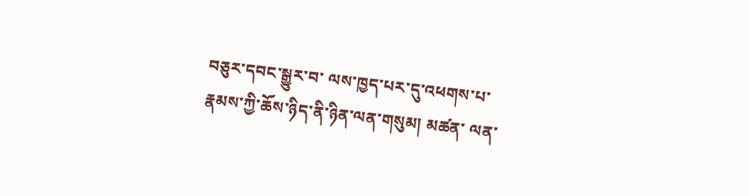བཅུར་དབང་སྒྱུར་བ་ ལས་ཁྱད་པར་དུ་འཕགས་པ་རྣམས་ཀྱི་ཆོས་ཉིད་ནི་ཉིན་ལན་གསུམ། མཚན་ ལན་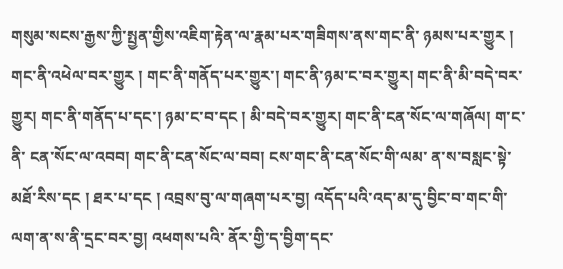གསུམ་སངས་རྒྱས་ཀྱི་སྤྱན་གྱིས་འཇིག་རྟེན་ལ་རྣམ་པར་གཟིགས་ནས་གང་ནི་ ཉམས་པར་གྱུར ། གང་ནི་འཕེལ་བར་གྱུར ། གང་ནི་གནོད་པར་གྱུར་། གང་ནི་ཉམ་ང་བར་གྱུར། གང་ནི་མི་བདེ་བར་གྱུར། གང་ནི་གནོད་པ་དང་། ཉམ་ང་བ་དང ། མི་བདེ་བར་གྱུར། གང་ནི་ངན་སོང་ལ་གཞོལ། ག་ང་ནི་ ངན་སོང་ལ་འབབ། གང་ནི་ངན་སོང་ལ་བབ། ངས་གང་ནི་ངན་སོང་གི་ལམ་ ན་ས་བསླང་སྟེ་མཐོ་རིས་དང ། ཐར་པ་དང ། འབྲས་བུ་ལ་གཞག་པར་བྱ། འདོད་པའི་འད་མ་དུ་བྱིང་བ་གང་གི་ལག་ན་ས་ནི་དྲང་བར་བྱ། འཕགས་པའི་ ནོར་གྱི་ད་བྱིག་དང་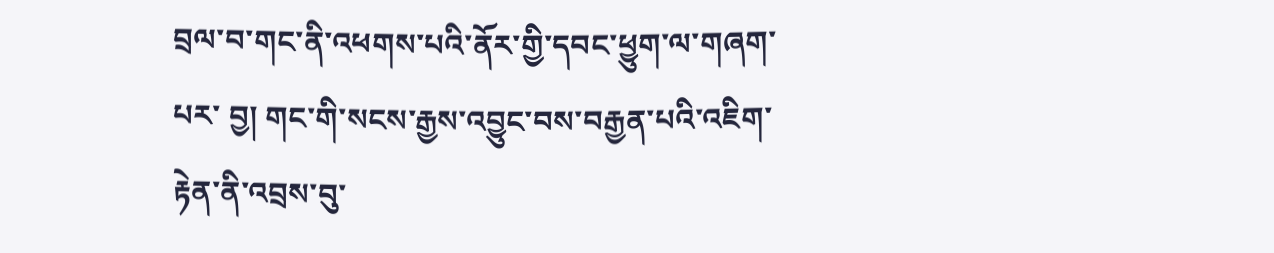བྲལ་བ་གང་ནི་འཕགས་པའི་ནོར་གྱི་དབང་ཕྱུག་ལ་གཞག་པར་ བྱ། གང་གི་སངས་རྒྱས་འབྱུང་བས་བརྒྱན་པའི་འཇིག་རྟེན་ནི་འབྲས་བུ་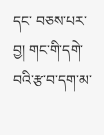དང་ བཅས་པར་བྱ། གང་གི་དགེ་བའི་རྩ་བ་དག་མ་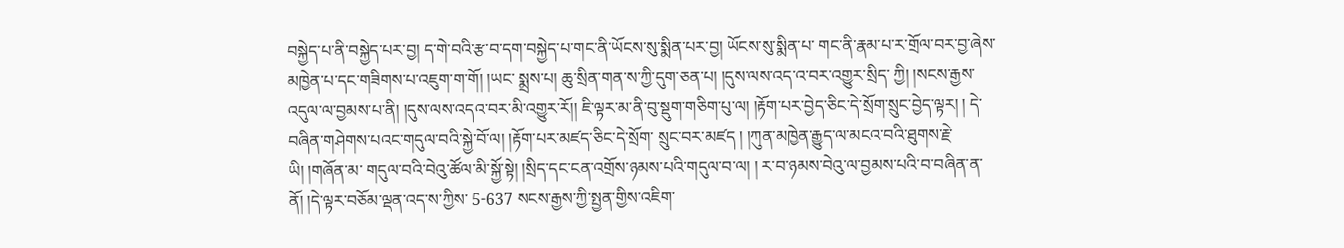བསྐྱེད་པ་ནི་བསྐྱེད་པར་བྱ། ད་གེ་བའི་རྩ་བ་དག་བསྐྱེད་པ་གང་ནི་ཡོངས་སུ་སྨིན་པར་བྱ། ཡོངས་སུ་སྨིན་པ་ གང་ནི་རྣམ་པ་ར་གྲོལ་བར་བྱ་ཞེས་མཁྱེན་པ་དང་གཟིགས་པ་འཇུག་ག་གོ། །ཡང་ སྨྲས་པ། ཆུ་སྲིན་གན་ས་ཀྱི་དུག་ཅན་པ། །དུས་ལས་འད་འ་བར་འགྱུར་སྲིད་ ཀྱི། །སངས་རྒྱས་འདུལ་ལ་བྱམས་པ་ནི། །དུས་ལས་འདའ་བར་མི་འགྱུར་རོ།། ཇི་ལྟར་མ་ནི་བུ་སྡུག་གཅིག་པུ་ལ། །རྟོག་པར་བྱེད་ཅིང་དེ་སྲོག་སྲུང་བྱེད་ལྟར། ། དེ་བཞིན་གཤེགས་པའང་གདུལ་བའི་སྐྱེ་བོ་ལ། །རྟོག་པར་མཛད་ཅིང་དེ་སྲོག་ སྲུང་བར་མཛད ། །ཀུན་མཁྱེན་རྒྱུད་ལ་མངའ་བའི་ཐུགས་རྗེ་ཡི། །གཞོན་མ་ གདུལ་བའི་བེའུ་ཚོལ་མི་སྐྱོ་སྟེ། །སྲིད་དང་ངན་འགྲོས་ཉམས་པའི་གདུལ་བ་ལ། ། ར་བ་ཉམས་བེའུ་ལ་བྱམས་པའི་བ་བཞིན་ན་ནོ། །དེ་ལྟར་བཅོམ་ལྡན་འད་ས་ཀྱིས་ 5-637 སངས་རྒྱས་ཀྱི་སྤྱན་གྱིས་འཇིག་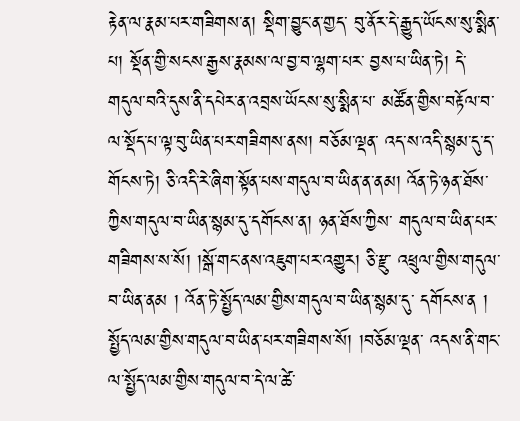རྟེན་ལ་རྣམ་པར་གཟིགས་ན། སྡིག་བྱུང་ན་གྱད་ བུ་ནོར་དེ་རྒྱུད་ཡོངས་སུ་སྨིན་པ། སྡོན་གྱི་སངས་རྒྱས་རྣམས་ལ་བྱ་བ་ལྷག་པར་ བྱས་པ་ཡིན་ཏེ། དེ་གདུལ་བའི་དུས་ནི་དཔེར་ན་འབྲས་ཡོངས་སུ་སྨིན་པ་ མཚོན་གྱིས་བརྟོལ་བ་ལ་སྡོད་པ་ལྟ་བུ་ཡིན་པར་གཟིགས་ནས། བཅོམ་ལྡན་ འད་ས་འདི་སྙམ་དུ་ད་གོངས་ཏེ། ཅི་འདི་རེ་ཞིག་སྟོན་པས་གདུལ་བ་ཡིན་ན་ནམ། འོན་ཏེ་ཉན་ཐོས་ཀྱིས་གདུལ་བ་ཡིན་སྙམ་དུ་དགོངས་ན། ཉན་ཐོས་ཀྱིས་ གདུལ་བ་ཡིན་པར་གཟིགས་ས་སོ། །སྒོ་གང་ནས་འཇུག་པར་འགྱུར། ཅི་རྫུ་ འཕྲུལ་གྱིས་གདུལ་བ་ཡིན་ནམ ། འོན་ཏེ་སྤྱོད་ལམ་གྱིས་གདུལ་བ་ཡིན་སྙམ་དུ་ དགོངས་ན ། སྤྱོད་ལམ་གྱིས་གདུལ་བ་ཡིན་པར་གཟིགས་སོ། །བཅོམ་ལྡན་ འདས་ནི་གང་ལ་སྤྱོད་ལམ་གྱིས་གདུལ་བ་དེ་ལ་ཚེ་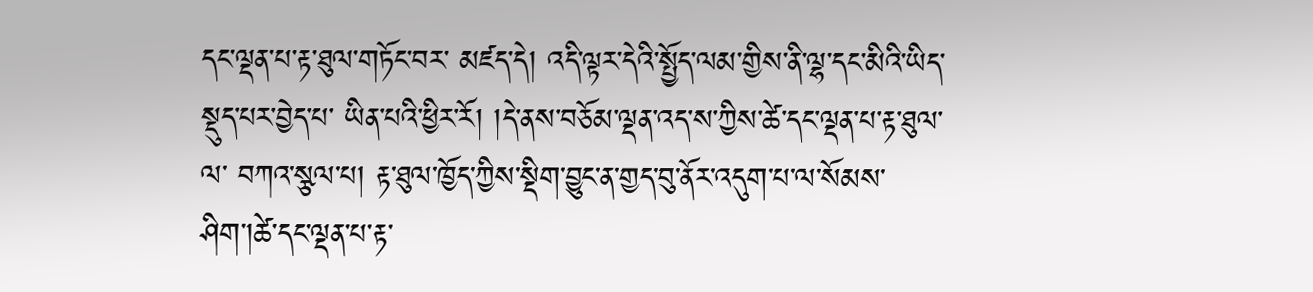དང་ལྡན་པ་རྟ་ཐུལ་གཏོང་བར་ མཛད་དེ། འདི་ལྟར་དེའི་སྤྱོད་ལམ་གྱིས་ནི་ལྷ་དང་མིའི་ཡིད་སྡུད་པར་བྱེད་པ་ ཡིན་པའི་ཕྱིར་རོ། །དེ་ནས་བཅོམ་ལྡན་འད་ས་ཀྱིས་ཚེ་དང་ལྡན་པ་རྟ་ཐུལ་ལ་ བཀའ་སྩལ་པ། རྟ་ཐུལ་ཁྱོད་ཀྱིས་སྡིག་བྱུང་ན་གྱད་བུ་ནོར་འདུག་པ་ལ་སོམས་ ཤིག་།ཚེ་དང་ལྡན་པ་རྟ་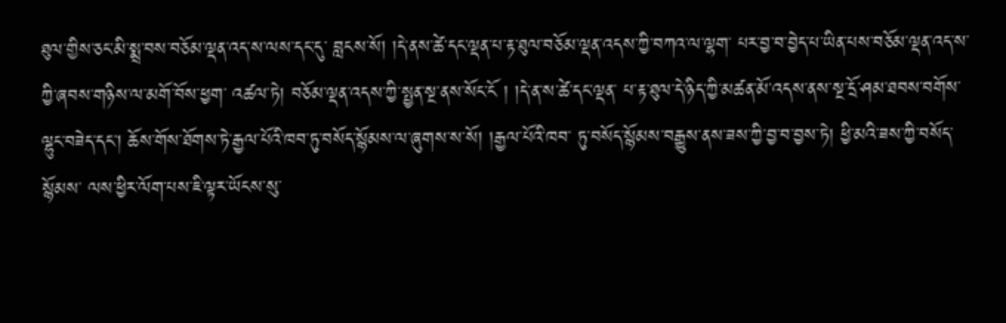ཐུལ་གྱིས་ཅང་མི་སྨྲ་བས་བཅོམ་ལྡན་འད་ས་ལས་དང་དུ་ བླངས་སོ། །དེ་ནས་ཚེ་དང་ལྡན་པ་རྟ་ཐུལ་བཅོམ་ལྡན་འདས་ཀྱི་བཀའ་ལ་ལྷག་ པར་བྱ་བ་བྱེད་པ་ཡིན་པས་བཅོམ་ལྡན་འད་ས་ཀྱི་ཞབས་གཉིས་ལ་མགོ་བོས་ཕྱག་ འཚལ་ཏེ། བཅོམ་ལྡན་འདས་ཀྱི་སྤྱན་སྔ་ནས་སོང་ངོ ། །དེ་ན་ས་ཚེ་དང་ལྡན་ པ་རྟ་ཐུལ་དེ་ཉིད་ཀྱི་མཚན་མོ་འདས་ནས་སྔ་དྲོ་ཤམ་ཐབས་བགོས་ལྷུང་བཟེད་དང་། ཆོས་གོས་ཐོགས་ཏེ་རྒྱལ་པོའི་ཁབ་ཏུ་བསོད་སྙོམས་ལ་ཞུགས་ས་སོ། །རྒྱལ་པོའི་ཁབ་ ཏུ་བསོད་སྙོམས་བརྒྱུས་ནས་ཟས་ཀྱི་བྱ་བ་བྱས་ཏེ། ཕྱི་མའི་ཟས་ཀྱི་བསོད་སྙོམས་ ལས་ཕྱིར་ལོག་པས་ཇི་ལྟར་ཡོངས་སུ་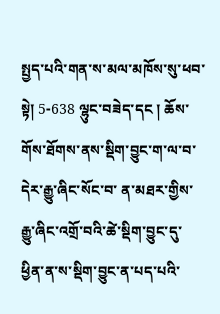སྤྱད་པའི་གན་ས་མལ་མཁོས་སུ་ཕབ་སྟེ། 5-638 ལྷུང་བཟེད་དང ། ཆོས་གོས་ཐོགས་ནས་སྡིག་བྱུང་ག་ལ་བ་དེར་རྒྱུ་ཞིང་སོང་བ་ ན་མཐར་གྱིས་རྒྱུ་ཞིང་འགྲོ་བའི་ཚེ་སྡིག་བྱུང་དུ་ཕྱིན་ན་ས་སྡིག་བྱུང་ན་པད་པའི་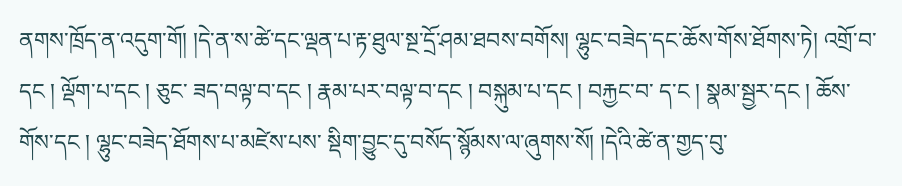ནགས་ཁྲོད་ན་འདུག་གོ། །དེ་ན་ས་ཚེ་དང་ལྡན་པ་རྟ་ཐུལ་སྔ་དྲོ་ཤམ་ཐབས་བགོས། ལྷུང་བཟེད་དང་ཆོས་གོས་ཐོགས་ཏེ། འགྲོ་བ་དང ། ལྡོག་པ་དང ། ཅུང་ ཟད་བལྟ་བ་དང ། རྣམ་པར་བལྟ་བ་དང ། བསྐུམ་པ་དང ། བརྐྱང་བ་ ད་ང ། སྣམ་སྦྱར་དང ། ཆོས་གོས་དང ། ལྷུང་བཟེད་ཐོགས་པ་མཛེས་པས་ སྡིག་བྱུང་དུ་བསོད་སྙོམས་ལ་ཞུགས་སོ། །དེའི་ཚེ་ན་གྱད་བུ་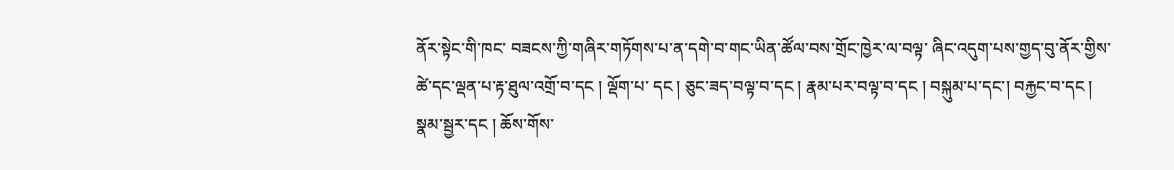ནོར་སྟེང་གི་ཁང་ བཟངས་ཀྱི་གཞིར་གཏོགས་པ་ན་དགེ་བ་གང་ཡིན་ཚོལ་བས་གྲོང་ཁྱེར་ལ་བལྟ་ ཞིང་འདུག་པས་གྱད་བུ་ནོར་གྱིས་ཚེ་དང་ལྡན་པ་རྟ་ཐུལ་འགྲོ་བ་དང ། ལྡོག་པ་ དང ། ཅུང་ཟད་བལྟ་བ་དང ། རྣམ་པར་བལྟ་བ་དང ། བསྐུམ་པ་དང་། བརྐྱང་བ་དང ། སྣམ་སྦྱར་དང ། ཆོས་གོས་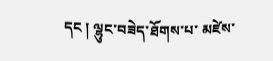དང ། ལྷུང་བཟེད་ཐོགས་པ་ མཛེས་